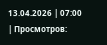13.04.2026 | 07:00 | Просмотров: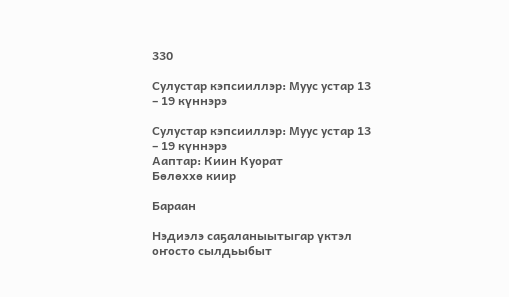330

Сулустар кэпсииллэр: Муус устар 13 – 19 күннэрэ

Сулустар кэпсииллэр: Муус устар 13 – 19 күннэрэ
Ааптар: Киин Куорат
Бөлөххө киир

Бараан

Нэдиэлэ саҕаланыытыгар үктэл оҥосто сылдьыбыт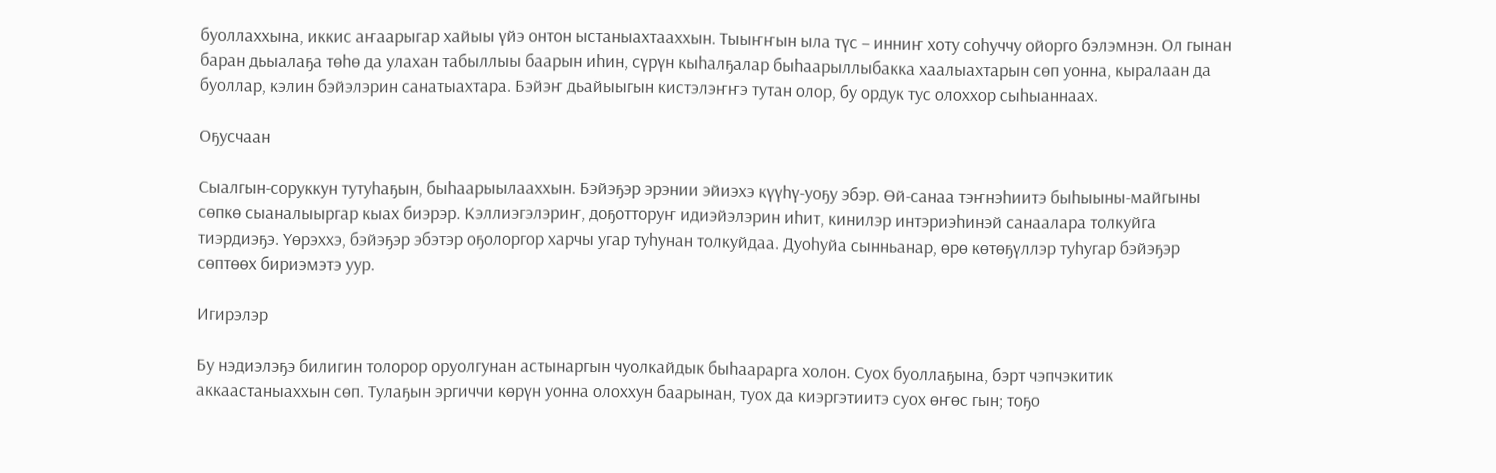буоллаххына, иккис аҥаарыгар хайыы үйэ онтон ыстаныахтааххын. Тыыҥҥын ыла түс – инниҥ хоту соһуччу ойорго бэлэмнэн. Ол гынан баран дьыалаҕа төһө да улахан табыллыы баарын иһин, сүрүн кыһалҕалар быһаарыллыбакка хаалыахтарын сөп уонна, кыралаан да буоллар, кэлин бэйэлэрин санатыахтара. Бэйэҥ дьайыыгын кистэлэҥҥэ тутан олор, бу ордук тус олоххор сыһыаннаах.

Оҕусчаан

Сыалгын-соруккун тутуһаҕын, быһаарыылааххын. Бэйэҕэр эрэнии эйиэхэ күүһү-уоҕу эбэр. Өй-санаа тэҥнэһиитэ быһыыны-майгыны сөпкө сыаналыыргар кыах биэрэр. Кэллиэгэлэриҥ, доҕотторуҥ идиэйэлэрин иһит, кинилэр интэриэһинэй санаалара толкуйга тиэрдиэҕэ. Үөрэххэ, бэйэҕэр эбэтэр оҕолоргор харчы угар туһунан толкуйдаа. Дуоһуйа сынньанар, өрө көтөҕүллэр туһугар бэйэҕэр сөптөөх бириэмэтэ уур.

Игирэлэр

Бу нэдиэлэҕэ билигин толорор оруолгунан астынаргын чуолкайдык быһаарарга холон. Суох буоллаҕына, бэрт чэпчэкитик аккаастаныаххын сөп. Тулаҕын эргиччи көрүн уонна олоххун баарынан, туох да киэргэтиитэ суох өҥөс гын; тоҕо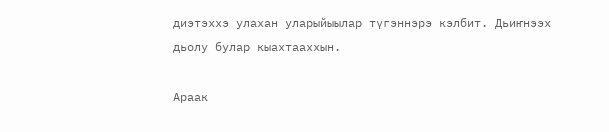диэтэххэ улахан уларыйыылар түгэннэрэ кэлбит. Дьиҥнээх дьолу булар кыахтааххын.

Араак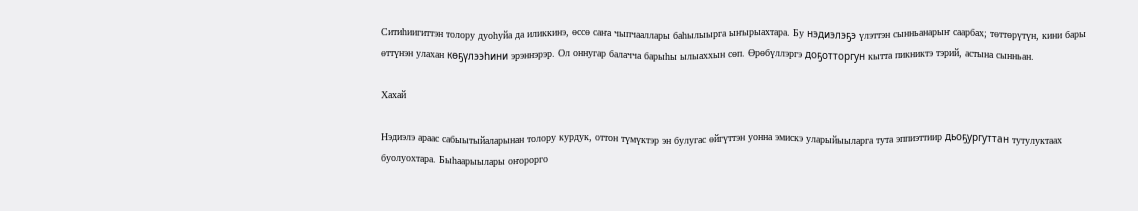Ситиһиигиттэн толору дуоһуйа да иликкинэ, өссө саҥа чыпчааллары баһылыырга ыҥырыахтара. Бу нэдиэлэҕэ үлэттэн сынньанарыҥ саарбах; төттөрүтүн, кини бары өттүнэн улахан көҕүлээһини эрэннэрэр. Ол оннугар балачча барыһы ылыаххын сөп. Өрөбүллэргэ доҕотторгун кытта пикниктэ тэрий, астына сынньан.

Хахай

Нэдиэлэ араас сабыытыйаларынан толору курдук, оттон түмүктэр эн булугас өйгүттэн уонна эмискэ уларыйыыларга тута эппиэттиир дьоҕургуттан тутулуктаах буолуохтара. Быһаарыылары оҥорорго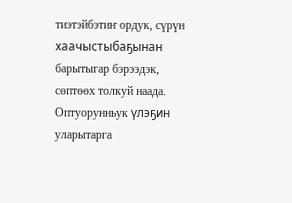тиэтэйбэтиҥ ордук, сүрүн хаачыстыбаҕынан барытыгар бэрээдэк, сөптөөх толкуй наада. Оптуорунньук үлэҕин уларытарга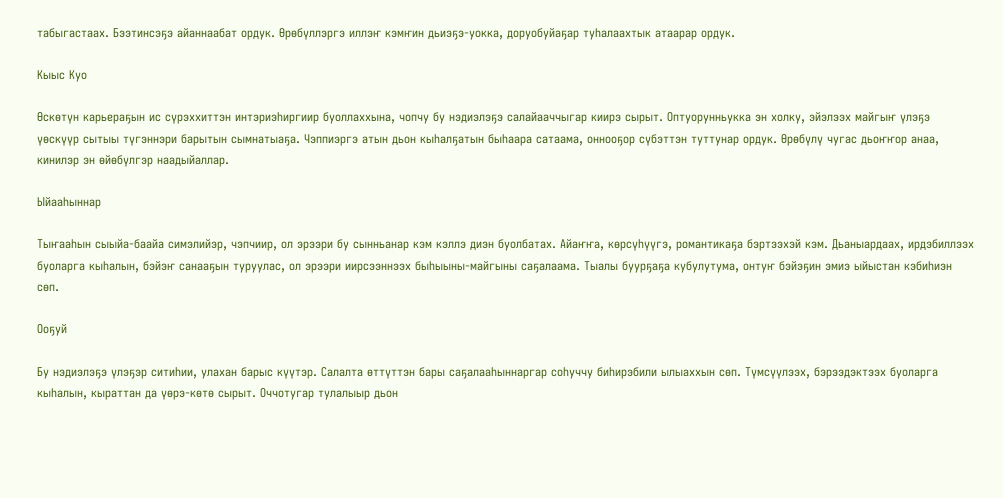табыгастаах. Бээтинсэҕэ айаннаабат ордук. Өрөбүллэргэ иллэҥ кэмҥин дьиэҕэ-уокка, доруобуйаҕар туһалаахтык атаарар ордук.

Кыыс Куо

Өскөтүн карьераҕын ис сүрэххиттэн интэриэһиргиир буоллаххына, чопчу бу нэдиэлэҕэ салайааччыгар киирэ сырыт. Оптуорунньукка эн холку, эйэлээх майгыҥ үлэҕэ үөскүүр сытыы түгэннэри барытын сымнатыаҕа. Чэппиэргэ атын дьон кыһалҕатын быһаара сатаама, оннооҕор сүбэттэн туттунар ордук. Өрөбүлү чугас дьоҥҥор анаа, кинилэр эн өйөбүлгэр наадыйаллар.

Ыйааһыннар

Тыҥааһын сыыйа-баайа симэлийэр, чэпчиир, ол эрээри бу сынньанар кэм кэллэ диэн буолбатах. Айаҥҥа, көрсүһүүгэ, романтикаҕа бэртээхэй кэм. Дьаныардаах, ирдэбиллээх буоларга кыһалын, бэйэҥ санааҕын туруулас, ол эрээри иирсээннээх быһыыны-майгыны саҕалаама. Тыалы буурҕаҕа кубулутума, онтуҥ бэйэҕин эмиэ ыйыстан кэбиһиэн сөп.

Ооҕуй

Бу нэдиэлэҕэ үлэҕэр ситиһии, улахан барыс күүтэр. Салалта өттүттэн бары саҕалааһыннаргар соһуччу биһирэбили ылыаххын сөп. Түмсүүлээх, бэрээдэктээх буоларга кыһалын, кыраттан да үөрэ-көтө сырыт. Оччотугар тулалыыр дьон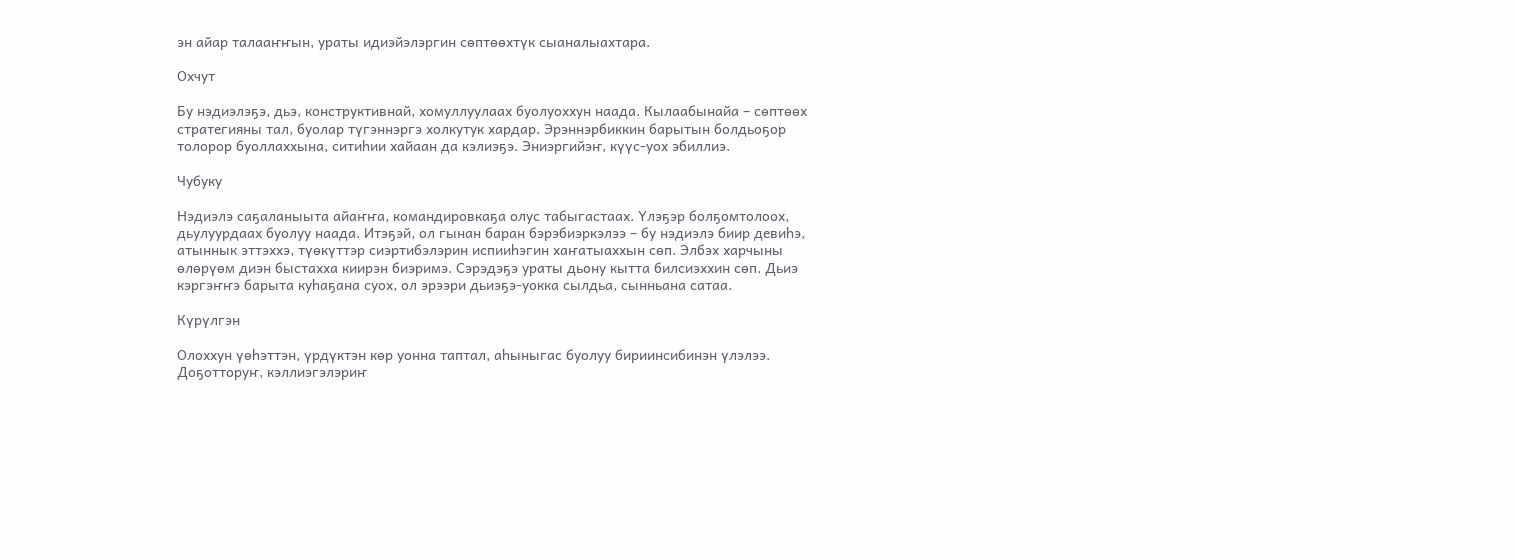эн айар талааҥҥын, ураты идиэйэлэргин сөптөөхтүк сыаналыахтара.

Охчут

Бу нэдиэлэҕэ, дьэ, конструктивнай, хомуллуулаах буолуоххун наада. Кылаабынайа – сөптөөх стратегияны тал, буолар түгэннэргэ холкутук хардар. Эрэннэрбиккин барытын болдьоҕор толорор буоллаххына, ситиһии хайаан да кэлиэҕэ. Эниэргийэҥ, күүс-уох эбиллиэ.

Чубуку

Нэдиэлэ саҕаланыыта айаҥҥа, командировкаҕа олус табыгастаах. Үлэҕэр болҕомтолоох, дьулуурдаах буолуу наада. Итэҕэй, ол гынан баран бэрэбиэркэлээ – бу нэдиэлэ биир девиһэ, атыннык эттэххэ, түөкүттэр сиэртибэлэрин испииһэгин хаҥатыаххын сөп. Элбэх харчыны өлөрүөм диэн быстахха киирэн биэримэ. Сэрэдэҕэ ураты дьону кытта билсиэххин сөп. Дьиэ кэргэҥҥэ барыта куһаҕана суох, ол эрээри дьиэҕэ-уокка сылдьа, сынньана сатаа.

Күрүлгэн

Олоххун үөһэттэн, үрдүктэн көр уонна таптал, аһыныгас буолуу бириинсибинэн үлэлээ. Доҕотторуҥ, кэллиэгэлэриҥ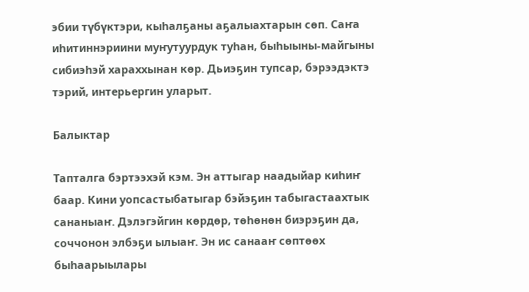эбии түбүктэри, кыһалҕаны аҕалыахтарын сөп. Саҥа иһитиннэриини муҥутуурдук туһан, быһыыны-майгыны сибиэһэй хараххынан көр. Дьиэҕин тупсар, бэрээдэктэ тэрий, интерьергин уларыт.

Балыктар

Тапталга бэртээхэй кэм. Эн аттыгар наадыйар киһиҥ баар. Кини уопсастыбатыгар бэйэҕин табыгастаахтык сананыаҥ. Дэлэгэйгин көрдөр, төһөнөн биэрэҕин да, соччонон элбэҕи ылыаҥ. Эн ис санааҥ сөптөөх быһаарыылары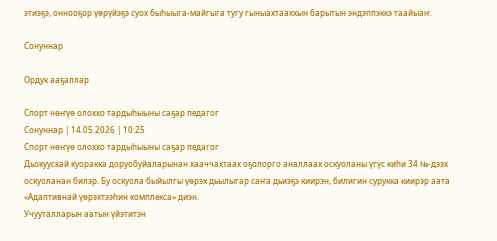этиэҕэ, оннооҕор үөрүйэҕэ суох быһыыга-майгыга тугу гыныахтааххын барытын эндэппэккэ таайыаҥ.

Сонуннар

Ордук ааҕаллар

Спорт нөҥүө олоххо тардыһыыны саҕар педагог
Сонуннар | 14.05.2026 | 10:25
Спорт нөҥүө олоххо тардыһыыны саҕар педагог
Дьокуускай куоракка доруобуйаларынан хааччахтаах оҕолорго аналлаах оскуоланы үгүс киһи 34 №-дээх оскуоланан билэр. Бу оскуола быйылгы үөрэх дьылыгар саҥа дьиэҕэ киирэн, билигин сурукка киирэр аата «Адаптивнай үөрэхтээһин комплекса» диэн.
Учууталларын аатын үйэтитэн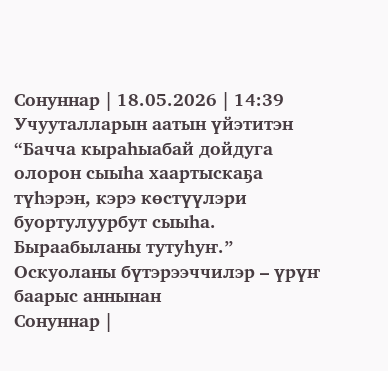Сонуннар | 18.05.2026 | 14:39
Учууталларын аатын үйэтитэн
“Бачча кыраһыабай дойдуга олорон сыыһа хаартыскаҕа түһэрэн, кэрэ көстүүлэри буортулуурбут сыыһа. Быраабыланы тутуһуҥ.”
Оскуоланы бүтэрээччилэр – үрүҥ баарыс аннынан
Сонуннар |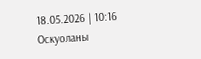18.05.2026 | 10:16
Оскуоланы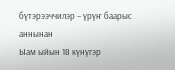бүтэрээччилэр – үрүҥ баарыс аннынан
Ыам ыйын 18 күнүгэр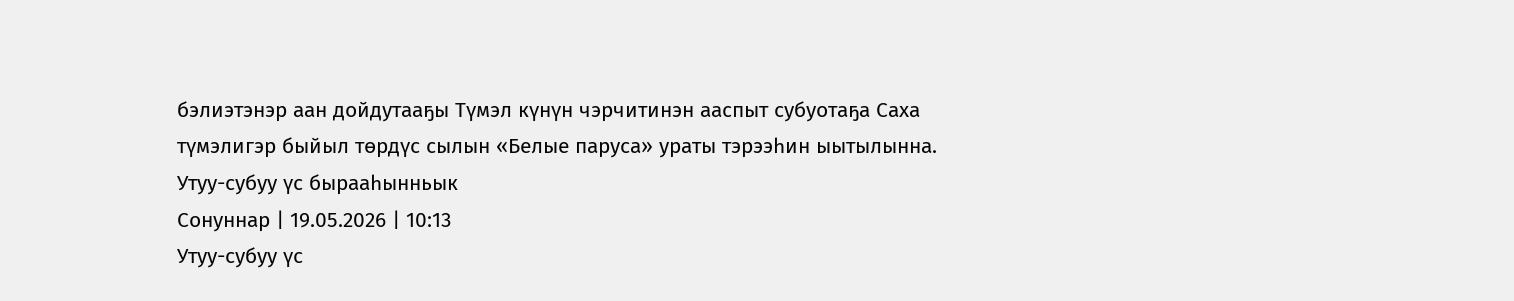бэлиэтэнэр аан дойдутааҕы Түмэл күнүн чэрчитинэн ааспыт субуотаҕа Саха түмэлигэр быйыл төрдүс сылын «Белые паруса» ураты тэрээһин ыытылынна.
Утуу-субуу үс бырааһынньык
Сонуннар | 19.05.2026 | 10:13
Утуу-субуу үс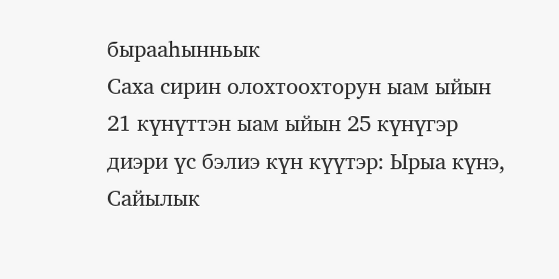бырааһынньык
Саха сирин олохтоохторун ыам ыйын 21 күнүттэн ыам ыйын 25 күнүгэр диэри үс бэлиэ күн күүтэр: Ырыа күнэ, Сайылык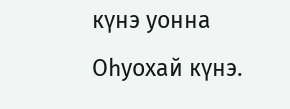күнэ уонна Оһуохай күнэ.